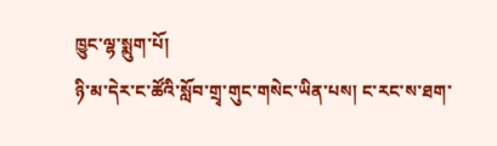ཁྱུང་ལྷ་སྨུག་པོ།
ཉི་མ་དེར་ང་ཚོའི་སློབ་གྲྭ་གུང་གསེང་ཡིན་པས། ང་རང་ས་ཐག་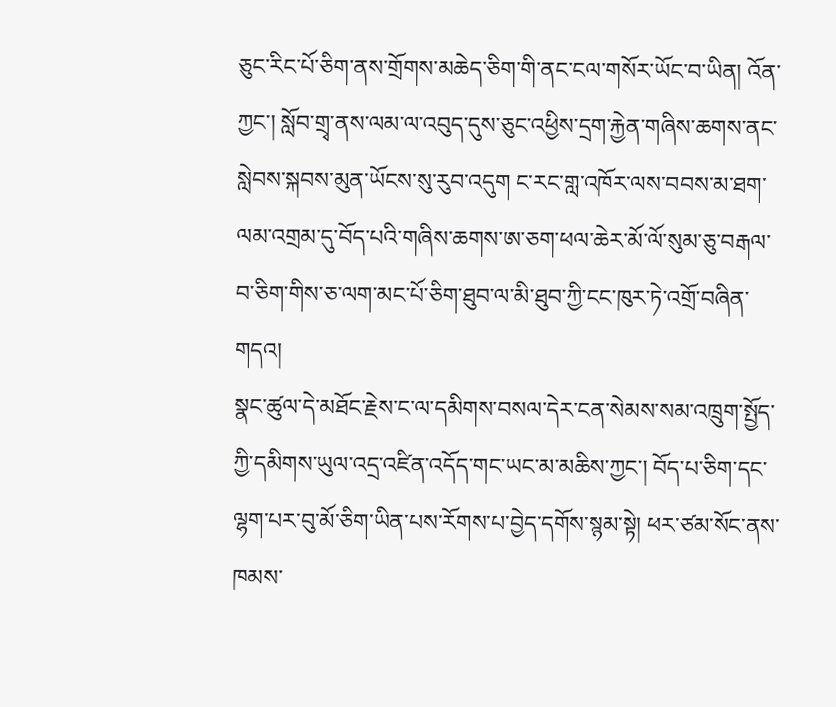ཅུང་རིང་པོ་ཅིག་ནས་གྲོགས་མཆེད་ཅིག་གི་ནང་ངལ་གསོར་ཡོང་བ་ཡིན། འོན་ཀྱང་། སློབ་གྲྭ་ནས་ལམ་ལ་འབུད་དུས་ཅུང་འཕྱིས་དྲག་རྐྱེན་གཞིས་ཆགས་ནང་སླེབས་སྐབས་མུན་ཡོངས་སུ་རུབ་འདུག ང་རང་གླ་འཁོར་ལས་བབས་མ་ཐག་ལམ་འགྲམ་དུ་བོད་པའི་གཞིས་ཆགས་ཨ་ཅག་ཕལ་ཆེར་མོ་ལོ་སུམ་ཅུ་བརྒལ་བ་ཅིག་གིས་ཅ་ལག་མང་པོ་ཅིག་ཐུབ་ལ་མི་ཐུབ་ཀྱི་ངང་ཁུར་ཏེ་འགྲོ་བཞིན་གདའ།
སྣང་ཚུལ་དེ་མཐོང་རྗེས་ང་ལ་དམིགས་བསལ་དེར་ངན་སེམས་སམ་འཁྲུག་སྤྱོད་ཀྱི་དམིགས་ཡུལ་འདྲ་འཛིན་འདོད་གང་ཡང་མ་མཆིས་ཀྱང་། བོད་པ་ཅིག་དང་ལྷག་པར་བུ་མོ་ཅིག་ཡིན་པས་རོགས་པ་བྱེད་དགོས་སྙམ་སྟེ། ཕར་ཙམ་སོང་ནས་ཁམས་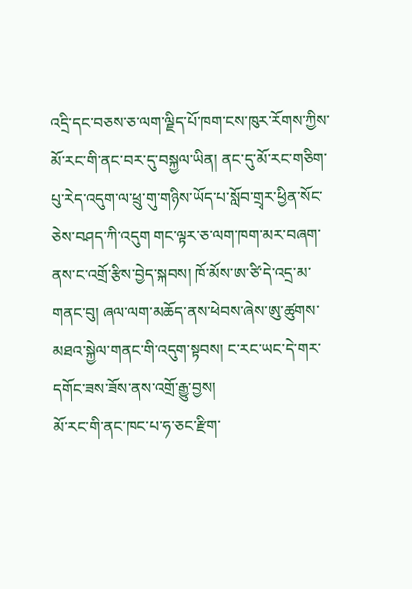འདྲི་དང་བཅས་ཅ་ལག་ལྗིད་པོ་ཁག་ངས་ཁུར་རོགས་ཀྱིས་མོ་རང་གི་ནང་བར་དུ་བསྐྱལ་ཡིན། ནང་དུ་མོ་རང་གཅིག་པུ་རེད་འདུག་ལ་ཕྲུ་གུ་གཉིས་ཡོད་པ་སློབ་གྲྭར་ཕྱིན་སོང་ཅེས་བཤད་ཀི་འདུག གང་ལྟར་ཅ་ལག་ཁག་མར་བཞག་ནས་ང་འགྲོ་རྩིས་བྱེད་སྐབས། ཁོ་མོས་ཨ་ཙི་དེ་འདྲ་མ་གནང་བུ། ཞལ་ལག་མཆོད་ནས་ཕེབས་ཞེས་ཨུ་ཚུགས་མཐའ་སྐྱེལ་གནང་གི་འདུག་སྟབས། ང་རང་ཡང་དེ་གར་དགོང་ཟས་ཟོས་ནས་འགྲོ་རྒྱུ་བྱས།
མོ་རང་གི་ནང་ཁང་པ་ཧ་ཅང་རྫིག་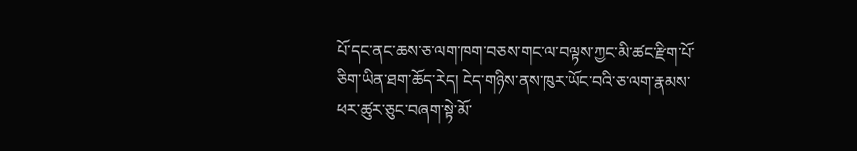པོ་དང་ནང་ཆས་ཅ་ལག་ཁག་བཅས་གང་ལ་བལྟས་ཀྱང་མི་ཚང་རྫིག་པོ་ཅིག་ཡིན་ཐག་ཆོད་རེད། ངེད་གཉིས་ནས་ཁུར་ཡོང་བའི་ཅ་ལག་རྣམས་ཕར་ཚུར་ཅུང་བཞག་སྟེ་མོ་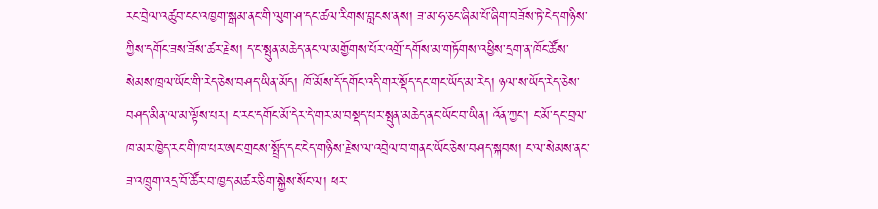རང་བྲེལ་འཚུབ་ངང་འཁྱག་སྒམ་ནང་གི་ལུག་ཤ་དང་ཚལ་རིགས་བླངས་ནས། ཟ་མ་ཧ་ཅང་ཞིམ་པོ་ཞིག་བཟོས་ཏེ་ངེད་གཉིས་ཀྱིས་དགོང་ཟས་ཟོས་ཚར་རྗེས། ད་ང་སྤུན་མཆེད་ནང་ལ་མགྱོགས་པོར་འགྲོ་དགོས་མ་གཏོགས་འཕྱིས་དྲག་ན་ཁོང་ཚོས་སེམས་ཁྲལ་ཡོང་གི་རེད་ཅེས་བཤད་ཡིན་མོད། ཁོ་མོས་དོ་དགོང་འདི་གར་སྡོད་དང་གང་ཡོད་མ་རེད། ཉལ་ས་ཡོད་རེད་ཅེས་བཤད་མིན་ལ་མ་ལྟོས་པར། ང་རང་དགོང་མོ་དེར་དེ་གར་མ་བསྡད་པར་སྤུན་མཆེད་ནང་ཡོང་བ་ཡིན། འོན་ཀྱང་། ང་མོ་དང་བྲལ་ཁ་མར་ཁྱེད་རང་གི་ཁ་པར་ཨང་གྲངས་སྤྲོད་དང་ངེད་གཉིས་རྗེས་ལ་འབྲེལ་བ་གནང་ཡོང་ཅེས་བཤད་སྐབས། ང་ལ་སེམས་ནང་ཟ་འཁྲུག་འདྲ་བོ་ཚོར་བ་ཁྱད་མཚར་ཅིག་སྐྱེས་སོང་ལ། ཕར་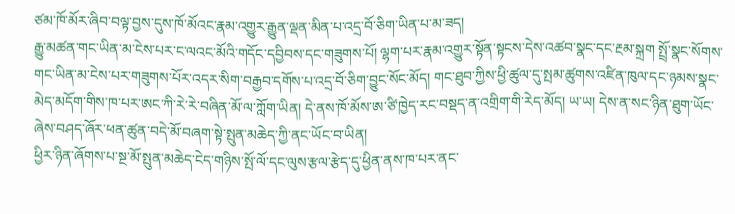ཙམ་ཁོ་མོར་ཞིབ་བལྟ་བྱས་དུས་ཁོ་མོའང་རྣམ་འགྱུར་རྒྱུན་ལྡན་མིན་པ་འདྲ་བོ་ཅིག་ཡིན་པ་མ་ཟད།
རྒྱུ་མཚན་གང་ཡིན་མ་ངེས་པར་ང་ལའང་མོའི་གདོང་དབྱིབས་དང་གཟུགས་པོ། ལྷག་པར་རྣམ་འགྱུར་སྟོན་སྟངས་དེས་འཚབ་སྣང་དང་རྔམ་སྐྲག སྤྲོ་སྣང་སོགས་གང་ཡིན་མ་ངེས་པར་གཟུགས་པོར་འདར་སིག་བརྒྱབ་དགོས་པ་འདྲ་བོ་ཅིག་བྱུང་སོང་མོད། གང་ཐུབ་ཀྱིས་ཕྱི་ཚུལ་དུ་སྤམ་ཚུགས་འཛིན་ཁུལ་དང་ཉམས་སྣང་མེད་མདོག་གིས་ཁ་པར་ཨང་ཀི་རེ་རེ་བཞིན་མོ་ལ་ཀློག་ཡིན། དེ་ནས་ཁོ་མོས་ཨ་ཙི་ཁྱེད་རང་བསྡད་ན་འགྲིག་གི་རེད་མོད། ཡ་ཡ། དེས་ན་སང་ཉིན་ཐུག་ཡོང་ཞེས་བཤད་ཞོར་ཕན་ཚུན་བདེ་མོ་བཞག་སྟེ་སྤུན་མཆེད་ཀྱི་ནང་ཡོང་བ་ཡིན།
ཕྱིར་ཉིན་ཞོགས་པ་སྔ་མོ་སྤུན་མཆེད་ངེད་གཉིས་སྤོ་ལོ་དང་ལུས་རྩལ་རྩེད་དུ་ཕྱིན་ནས་ཁ་པར་ནང་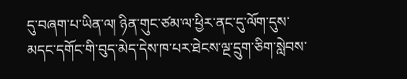དུ་བཞག་པ་ཡིན་ལ། ཉིན་གུང་ཙམ་ལ་ཕྱིར་ནང་དུ་ལོག་དུས་མདང་དགོང་གི་བུད་མེད་དེས་ཁ་པར་ཐེངས་ལྔ་དྲུག་ཅིག་སླེབས་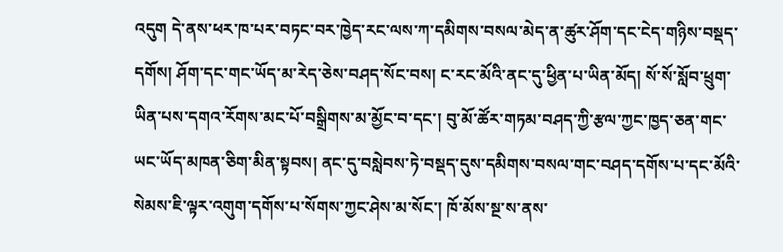འདུག དེ་ནས་ཕར་ཁ་པར་བཏང་བར་ཁྱེད་རང་ལས་ཀ་དམིགས་བསལ་མེད་ན་ཚུར་ཤོག་དང་ངེད་གཉིས་བསྡད་དགོས། ཤོག་དང་གང་ཡོད་མ་རེད་ཅེས་བཤད་སོང་བས། ང་རང་མོའི་ནང་དུ་ཕྱིན་པ་ཡིན་མོད། སོ་སོ་སློབ་ཕྲུག་ཡིན་པས་དགའ་རོགས་མང་པོ་བསྒྲིགས་མ་མྱོང་བ་དང་། བུ་མོ་ཚོར་གཏམ་བཤད་ཀྱི་རྩལ་ཀྱང་ཁྱད་ཅན་གང་ཡང་ཡོད་མཁན་ཅིག་མིན་སྟབས། ནང་དུ་བསླེབས་ཏེ་བསྡད་དུས་དམིགས་བསལ་གང་བཤད་དགོས་པ་དང་མོའི་སེམས་ཇི་ལྟར་འགུག་དགོས་པ་སོགས་ཀྱང་ཤེས་མ་སོང་། ཁོ་མོས་སྔ་ས་ནས་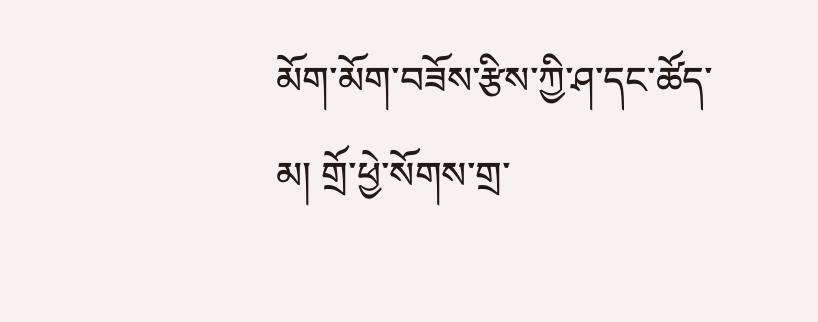མོག་མོག་བཟོས་རྩིས་ཀྱི་ཤ་དང་ཚོད་མ། གྲོ་ཕྱེ་སོགས་གྲ་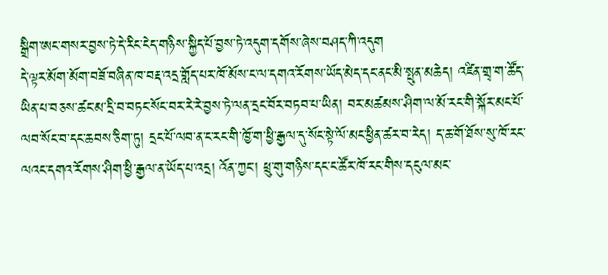སྒྲིག་ཨང་གསར་བྱས་ཏེ་དེ་རིང་ངེད་གཉིས་སྐྱིད་པོ་བྱས་ཏེ་འདུག་དགོས་ཞེས་བཤད་ཀི་འདུག
དེ་ལྟར་མོག་མོག་བཟོ་བཞིན་ཁ་བརྡ་འདྲ་གློད་པར་ཁོ་མོས་ང་ལ་དགའ་རོགས་ཡོད་མེད་དང་ནང་མི་སྤུན་མཆེད། འཛིན་གྲྭ་ག་ཚོད་ཡིན་པ་བཅས་ཚང་མ་དྲི་བ་བཏང་སོང་བར་རེ་རེ་བྱས་ཏེ་ལན་དྲང་བོར་བཏབ་པ་ཡིན། བར་མཚམས་ཤིག་ལ་མོ་རང་གི་སྐོར་མང་པོ་ལབ་སོང་བ་དང་ཆབས་ཅིག་ཏུ། དྲང་པོ་ལབ་ན་ང་རང་གི་ཁྱོ་ག་ཕྱི་རྒྱལ་དུ་སོང་སྟེ་ལོ་མང་ཕྱིན་ཚར་བ་རེད། ད་ཆ་གོ་ཐོས་སུ་ཁོ་རང་ལའང་དགའ་རོགས་ཤིག་ཕྱི་རྒྱལ་ན་ཡོད་པ་འདྲ། འོན་ཀྱང་། ཕྲུ་གུ་གཉིས་དང་ང་ཚོར་ཁོ་རང་གིས་དངུལ་མང་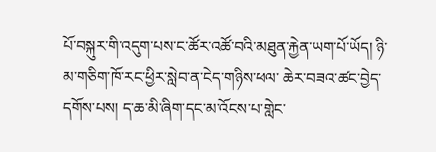པོ་བསྐུར་གི་འདུག་པས་ང་ཚོར་འཚོ་བའི་མཐུན་རྐྱེན་ཡག་པོ་ཡོད། ཉི་མ་གཅིག་ཁོ་རང་ཕྱིར་སླེབ་ན་ངེད་གཉིས་ཕལ་ ཆེར་བཟའ་ཚང་བྱེད་དགོས་པས། ད་ཆ་མི་ཞིག་དང་མ་འོངས་པ་གླེང་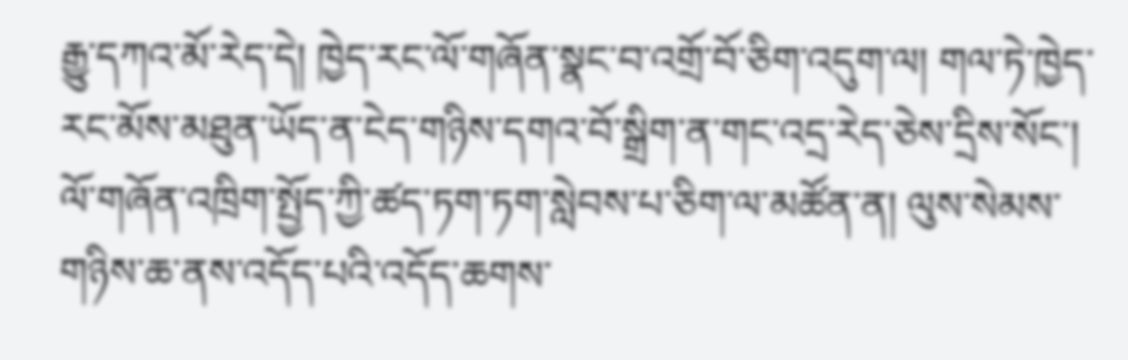རྒྱུ་དཀའ་མོ་རེད་དེ། ཁྱེད་རང་ལོ་གཞོན་སྣང་བ་འགྲོ་བོ་ཅིག་འདུག་ལ། གལ་ཏེ་ཁྱེད་རང་མོས་མཐུན་ཡོད་ན་ངེད་གཉིས་དགའ་བོ་སྒྲིག་ན་གང་འདྲ་རེད་ཅེས་དྲིས་སོང་།
ལོ་གཞོན་འཁྲིག་སྤྱོད་ཀྱི་ཚད་ཏག་ཏག་སླེབས་པ་ཅིག་ལ་མཚོན་ན། ལུས་སེམས་གཉིས་ཆ་ནས་འདོད་པའི་འདོད་ཆགས་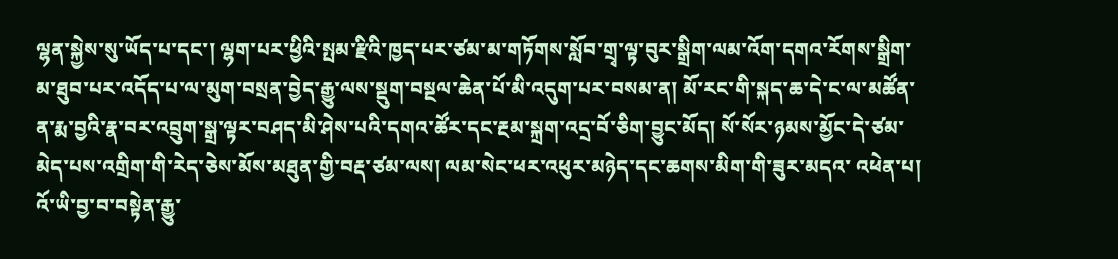ལྷན་སྐྱེས་སུ་ཡོད་པ་དང་། ལྷག་པར་ཕྱིའི་སྤམ་རྫིའི་ཁྱད་པར་ཙམ་མ་གཏོགས་སློབ་གྲྭ་ལྟ་བུར་སྒྲིག་ལམ་འོག་དགའ་རོགས་སྒྲིག་མ་ཐུབ་པར་འདོད་པ་ལ་མུག་བསྲན་བྱེད་རྒྱུ་ལས་སྡུག་བསྔལ་ཆེན་པོ་མི་འདུག་པར་བསམ་ན། མོ་རང་གི་སྐད་ཆ་དེ་ང་ལ་མཚོན་ན་རྨ་བྱའི་རྣ་བར་འབྲུག་སྒྲ་ལྟར་བཤད་མི་ཤེས་པའི་དགའ་ཚོར་དང་རྔམ་སྐྲག་འདྲ་བོ་ཅིག་བྱུང་མོད། སོ་སོར་ཉམས་མྱོང་དེ་ཙམ་མེད་པས་འགྲིག་གི་རེད་ཅེས་མོས་མཐུན་གྱི་བརྡ་ཙམ་ལས། ལམ་སེང་ཕར་འཕུར་མཉེད་དང་ཆགས་མིག་གི་ཟུར་མདའ་ འཕེན་པ། འོ་ཡི་བྱ་བ་བསྟེན་རྒྱུ་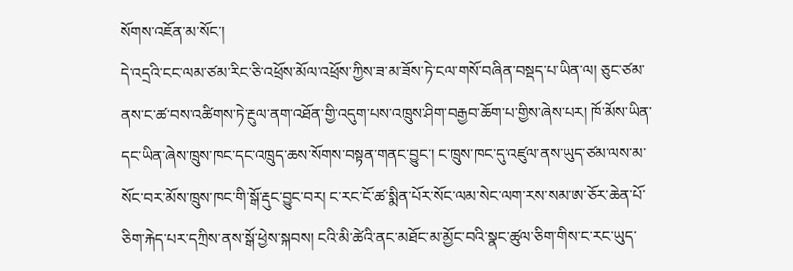སོགས་འཇོན་མ་སོང་།
དེ་འདྲའི་ངང་ལམ་ཙམ་རིང་ཅི་འཕྲོས་མོལ་འཕྲོས་ཀྱིས་ཟ་མ་ཟོས་ཏེ་ངལ་གསོ་བཞིན་བསྡད་པ་ཡིན་ལ། ཅུང་ཙམ་ནས་ང་ཚ་བས་འཚིགས་ཏེ་རྔུལ་ནག་འཐོན་གྱི་འདུག་པས་འཁྲུས་ཤིག་བརྒྱབ་ཆོག་པ་གྱིས་ཞེས་པར། ཁོ་མོས་ཡིན་དང་ཡིན་ཞེས་ཁྲུས་ཁང་དང་འཁྲུད་ཆས་སོགས་བསྟན་གནང་བྱུང་། ང་ཁྲུས་ཁང་དུ་འཛུལ་ནས་ཡུད་ཙམ་ལས་མ་སོང་བར་མོས་ཁྲུས་ཁང་གི་སྒོ་རྡུང་བྱུང་བར། ང་རང་ངོ་ཚ་སྨིན་པོར་སོང་ལམ་སེང་ལག་རས་སམ་ཨ་ཅོར་ཆེན་པོ་ཅིག་རྐེད་པར་དཀྲིས་ནས་སྒོ་ཕྱེས་སྐབས། ངའི་མི་ཚེའི་ནང་མཐོང་མ་མྱོང་བའི་སྣང་ཚུལ་ཅིག་གིས་ང་རང་ཡུད་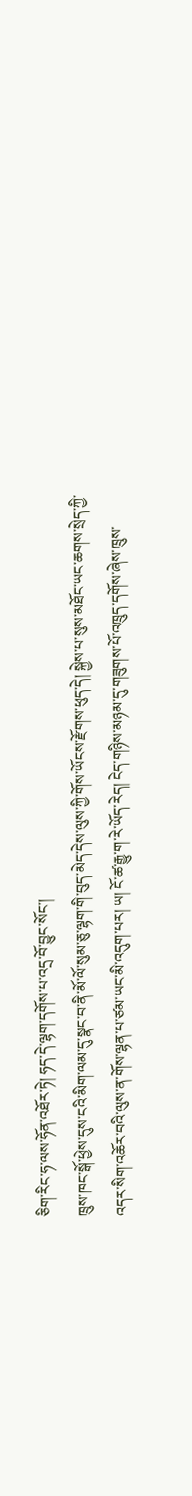ཅིག་རིང་ཧ་ལས་ཧོན་འཐོར་ཏེ། ཧད་དེ་ལྷག་དགོས་པ་འདྲ་བོ་བྱུང་སོང་།
ཁྲུས་ཁང་སྒོ་ཕྱེས་དུས་ངའི་མིག་ལམ་དུ་སྣང་བ་ནི་མོ་ལོ་སུམ་ཅུ་ལྷག་གི་བུད་མེད་དེས་ལུས་ཀྱི་གོས་ཡོངས་རྫོགས་ཕུད་དེ། སྐྱེས་པ་སུས་མཐོང་ཡང་ཆགས་སྲེད་ཀྱི་འདར་སིག་འཆོར་བའི་ལུས་ན་གོས་ལྷན་པ་ཙམ་ཡང་མི་འདུག་པར། ཡ། ངོ་ཚ་རྒྱུ་ག་རེ་ཡོད་རེད། ངེད་གཉིས་མཉམ་དུ་གཟུགས་པོ་འཁྲུད་དགོས་ཞེས་ཁྲུས་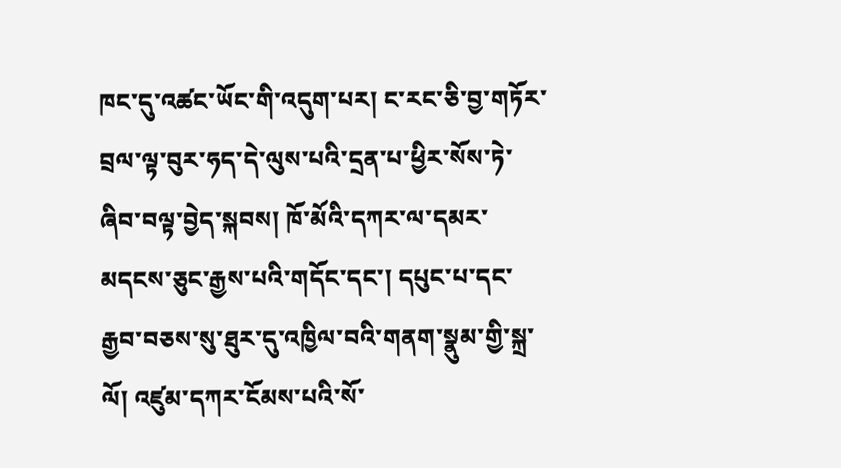ཁང་དུ་འཚང་ཡོང་གི་འདུག་པར། ང་རང་ཅི་བྱ་གཏོར་བྲལ་ལྟ་བུར་ཧད་དེ་ལུས་པའི་དྲན་པ་ཕྱིར་སོས་ཏེ་ཞིབ་བལྟ་བྱེད་སྐབས། ཁོ་མོའི་དཀར་ལ་དམར་མདངས་ཅུང་རྒྱས་པའི་གདོང་དང་། དཔུང་པ་དང་རྒྱབ་བཅས་སུ་ཐུར་དུ་འཁྱིལ་བའི་གནག་སྣུམ་གྱི་སྐྲ་ལོ། འཛུམ་དཀར་ངོམས་པའི་སོ་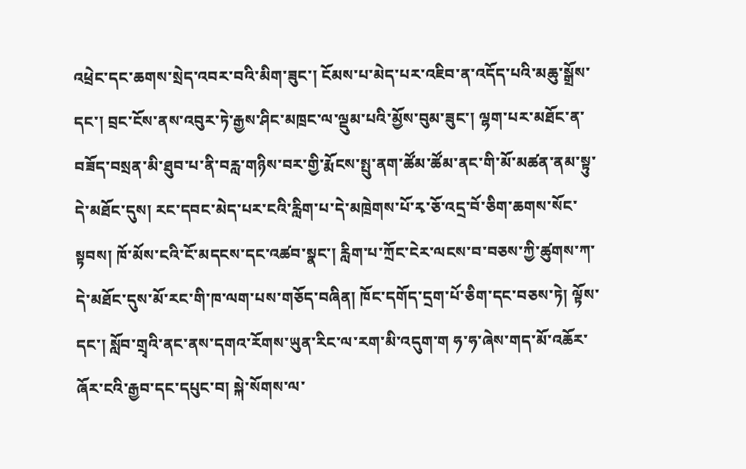འཕྲེང་དང་ཆགས་སྲེད་འབར་བའི་མིག་ཟུང་། ངོམས་པ་མེད་པར་འཇིབ་ན་འདོད་པའི་མཆུ་སྒྲོས་དང་། བྲང་ངོས་ནས་འབུར་ཏེ་རྒྱས་ཤིང་མཁྲང་ལ་ལྡུམ་པའི་མྱོས་བུམ་ཟུང་། ལྷག་པར་མཐོང་ན་བཟོད་བསྲན་མི་ཐུབ་པ་ནི་བརླ་གཉིས་བར་གྱི་རྨོངས་སྤུ་ནག་ཚོམ་ཚོམ་ནང་གི་མོ་མཚན་ནམ་སྟུ་དེ་མཐོང་དུས། རང་དབང་མེད་པར་ངའི་རླིག་པ་དེ་མཁྲེགས་པོ་རྭ་ཅོ་འདྲ་བོ་ཅིག་ཆགས་སོང་སྟབས། ཁོ་མོས་ངའི་ངོ་མདངས་དང་འཚབ་སྣང་། རླིག་པ་ཀྲོང་ངེར་ལངས་བ་བཅས་ཀྱི་ཚུགས་ཀ་དེ་མཐོང་དུས་མོ་རང་གི་ཁ་ལག་པས་གཅོད་བཞིན། ཁོང་དགོད་དྲག་པོ་ཅིག་དང་བཅས་ཏེ། ལྟོས་དང་། སློབ་གྲྭའི་ནང་ནས་དགའ་རོགས་ཡུན་རིང་ལ་རག་མི་འདུག་ག ཧ་ཧ་ཞེས་གད་མོ་འཆོར་ཞོར་ངའི་རྒྱབ་དང་དཔུང་བ། སྐེ་སོགས་ལ་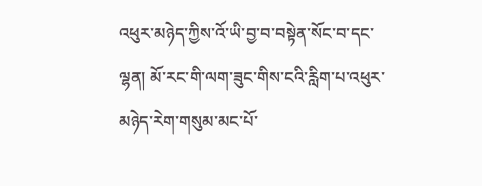འཕུར་མཉེད་ཀྱིས་འོ་ཡི་བྱ་བ་བསྟེན་སོང་བ་དང་ལྷན། མོ་རང་གི་ལག་ཟུང་གིས་ངའི་རླིག་པ་འཕུར་མཉེད་རེག་གསུམ་མང་པོ་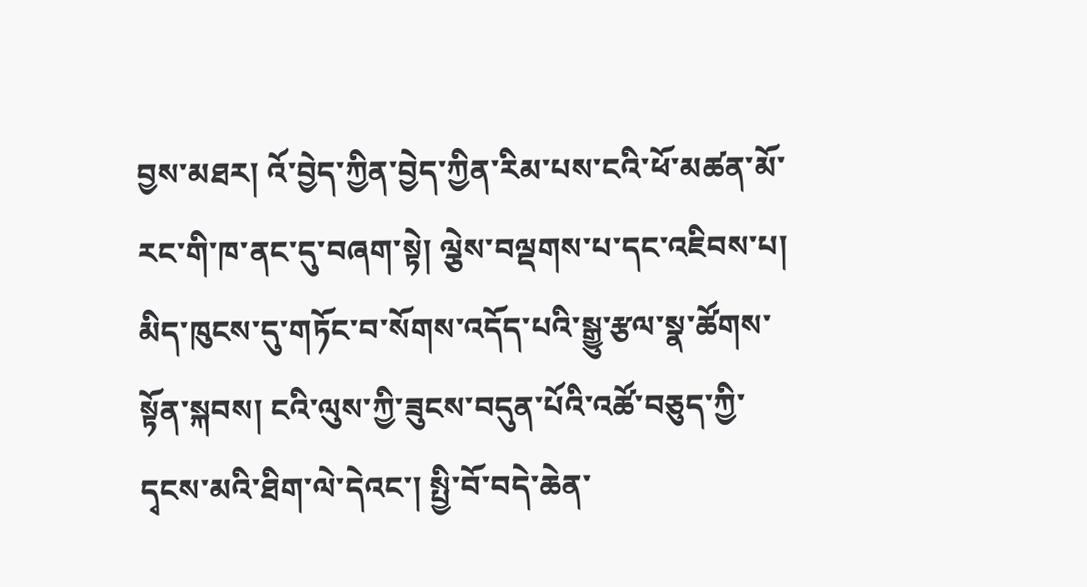བྱས་མཐར། འོ་བྱེད་ཀྱིན་བྱེད་ཀྱིན་རིམ་པས་ངའི་ཕོ་མཚན་མོ་རང་གི་ཁ་ནང་དུ་བཞག་སྟེ། ལྕེས་བལྡགས་པ་དང་འཇིབས་པ། མིད་ཁུངས་དུ་གཏོང་བ་སོགས་འདོད་པའི་སྒྱུ་རྩལ་སྣ་ཚོགས་སྟོན་སྐབས། ངའི་ལུས་ཀྱི་ཟུངས་བདུན་པོའི་འཚོ་བཅུད་ཀྱི་དྭངས་མའི་ཐིག་ལེ་དེའང་། སྤྱི་བོ་བདེ་ཆེན་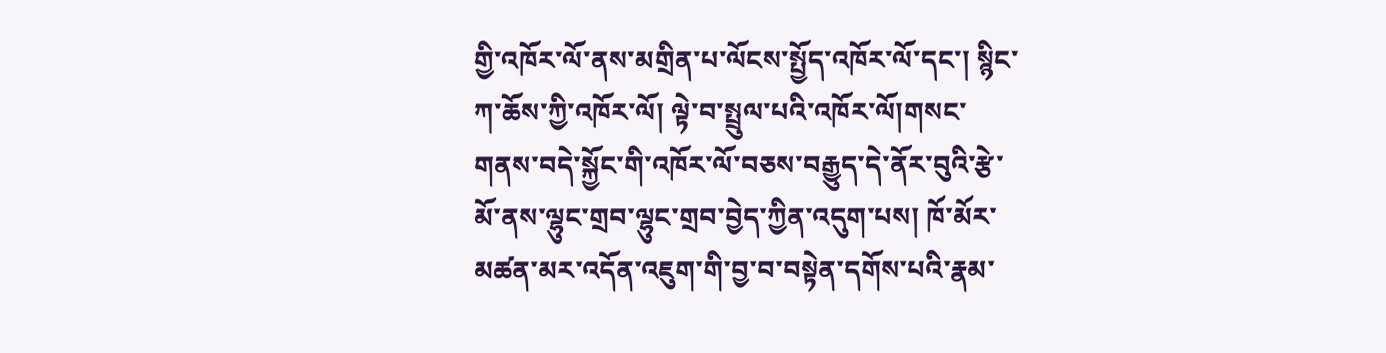གྱི་འཁོར་ལོ་ནས་མགྲིན་པ་ལོངས་སྤྱོད་འཁོར་ལོ་དང་། སྙིང་ཀ་ཆོས་ཀྱི་འཁོར་ལོ། ལྟེ་བ་སྤྲུལ་པའི་འཁོར་ལོ།གསང་གནས་བདེ་སྐྱོང་གི་འཁོར་ལོ་བཅས་བརྒྱུད་དེ་ནོར་བུའི་རྩེ་མོ་ནས་ལྷུང་གྲབ་ལྷུང་གྲབ་བྱེད་ཀྱིན་འདུག་པས། ཁོ་མོར་མཚན་མར་འདོན་འཇུག་གི་བྱ་བ་བསྟེན་དགོས་པའི་རྣམ་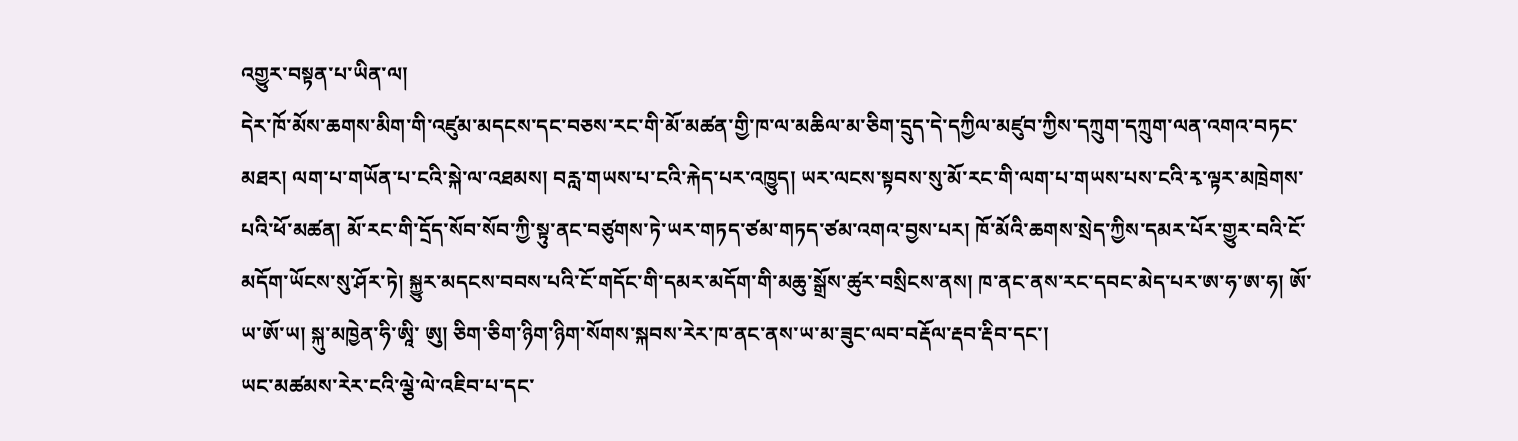འགྱུར་བསྟན་པ་ཡིན་ལ།
དེར་ཁོ་མོས་ཆགས་མིག་གི་འཛུམ་མདངས་དང་བཅས་རང་གི་མོ་མཚན་གྱི་ཁ་ལ་མཆིལ་མ་ཅིག་དྲུད་དེ་དཀྱིལ་མཛུབ་ཀྱིས་དཀྲུག་དཀྲུག་ལན་འགའ་བཏང་མཐར། ལག་པ་གཡོན་པ་ངའི་སྐེ་ལ་འཐམས། བརླ་གཡས་པ་ངའི་རྐེད་པར་འཁྱུད། ཡར་ལངས་སྟབས་སུ་མོ་རང་གི་ལག་པ་གཡས་པས་ངའི་རྭ་ལྟར་མཁྲེགས་པའི་ཕོ་མཚན། མོ་རང་གི་དྲོད་སོབ་སོབ་ཀྱི་སྟུ་ནང་བཙུགས་ཏེ་ཡར་གཏད་ཙམ་གཏད་ཙམ་འགའ་བྱས་པར། ཁོ་མོའི་ཆགས་སྲེད་ཀྱིས་དམར་པོར་གྱུར་བའི་ངོ་མདོག་ཡོངས་སུ་ཤོར་ཏེ། སྐྱུར་མདངས་བབས་པའི་ངོ་གདོང་གི་དམར་མདོག་གི་མཆུ་སྒྲོས་ཚུར་བསྲིངས་ནས། ཁ་ནང་ནས་རང་དབང་མེད་པར་ཨ་ཧ་ཨ་ཧ། ཨོ་ཡ་ཨོ་ཡ། སྐུ་མཁྱེན་ཧི་ཨཱི་ ཨུ། ཅིག་ཅིག་ཉིག་ཉིག་སོགས་སྐབས་རེར་ཁ་ནང་ནས་ཡ་མ་ཟུང་ལབ་བརྡོལ་རྡབ་རྡིབ་དང་།
ཡང་མཚམས་རེར་ངའི་ལྕེ་ལེ་འཇིབ་པ་དང་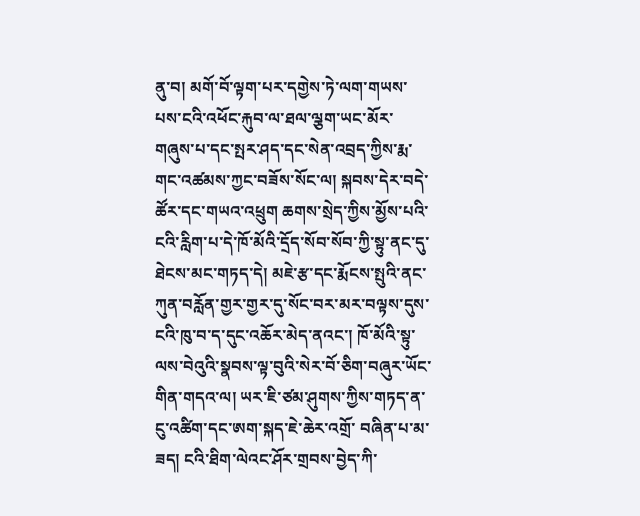ནུ་བ། མགོ་བོ་ལྟག་པར་དགྱེས་ཏེ་ལག་གཡས་པས་ངའི་འཕོང་རྐུབ་ལ་ཐལ་ལྕག་ཡང་མོར་གཞུས་པ་དང་སྤར་ཤད་དང་སེན་འབྲད་ཀྱིས་རྨ་གང་འཚམས་ཀྱང་བཟོས་སོང་ལ། སྐབས་དེར་བདེ་ཚོར་དང་གཡའ་འཕྲུག ཆགས་སྲེད་ཀྱིས་མྱོས་པའི་ངའི་རླིག་པ་དེ་ཁོ་མོའི་དྲོད་སོབ་སོབ་ཀྱི་སྟུ་ནང་དུ་ཐེངས་མང་གཏད་དེ། མཇེ་རྩ་དང་རྨོངས་སྤུའི་ནང་ཀུན་བརློན་གྱར་གྱར་དུ་སོང་བར་མར་བལྟས་དུས་ངའི་ཁུ་བ་ད་དུང་འཆོར་མེད་ནའང་། ཁོ་མོའི་སྟུ་ལས་བེའུའི་སྣབས་ལྟ་བུའི་སེར་བོ་ཅིག་བཞུར་ཡོང་གིན་གདའ་ལ། ཡར་ཇི་ཙམ་ཤུགས་ཀྱིས་གཏད་ན་ངུ་འཚིག་དང་ཨག་སྐད་ཇེ་ཆེར་འགྲོ་ བཞིན་པ་མ་ཟད། ངའི་ཐིག་ལེའང་ཤོར་གྲབས་བྱེད་ཀི་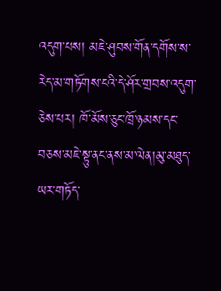འདུག་པས། མཇེ་ཤུབས་གོན་དགོས་ས་རེད་མ་གཏོགས་ངའི་དེ་ཤོར་གྲབས་འདུག་ཅེས་པར། ཁོ་མོས་ཅུང་ཁྲོ་ཉམས་དང་བཅས་མཇེ་སྟུ་ནང་ནས་མ་ལེན།མུ་མཐུད་ཡར་གཏོད་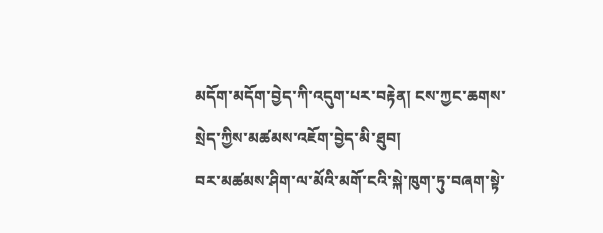མདོག་མདོག་བྱེད་ཀི་འདུག་པར་བརྟེན། ངས་ཀྱང་ཆགས་སྲེད་ཀྱིས་མཚམས་འཇོག་བྱེད་མི་ཐུབ།
བར་མཚམས་ཤིག་ལ་མོའི་མགོ་ངའི་སྐེ་ཁུག་ཏུ་བཞག་སྟེ་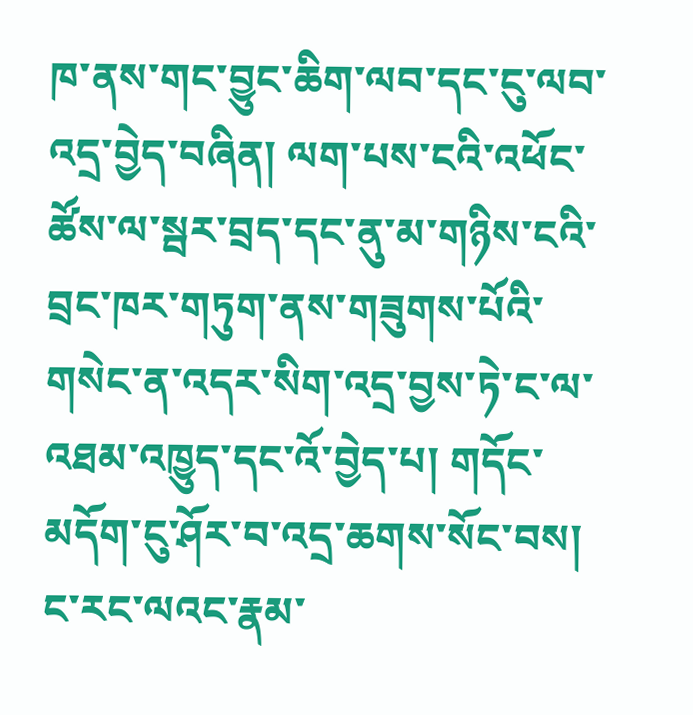ཁ་ནས་གང་བྱུང་ཆིག་ལབ་དང་ངུ་ལབ་འདྲ་བྱེད་བཞིན། ལག་པས་ངའི་འཕོང་ཚོས་ལ་སྦར་བྲད་དང་ནུ་མ་གཉིས་ངའི་བྲང་ཁར་གཏུག་ནས་གཟུགས་པོའི་གསེང་ན་འདར་སིག་འདྲ་བྱས་ཏེ་ང་ལ་འཐམ་འཁྱུད་དང་འོ་བྱེད་པ། གདོང་མདོག་ངུ་ཤོར་བ་འདྲ་ཆགས་སོང་བས། ང་རང་ལའང་རྣམ་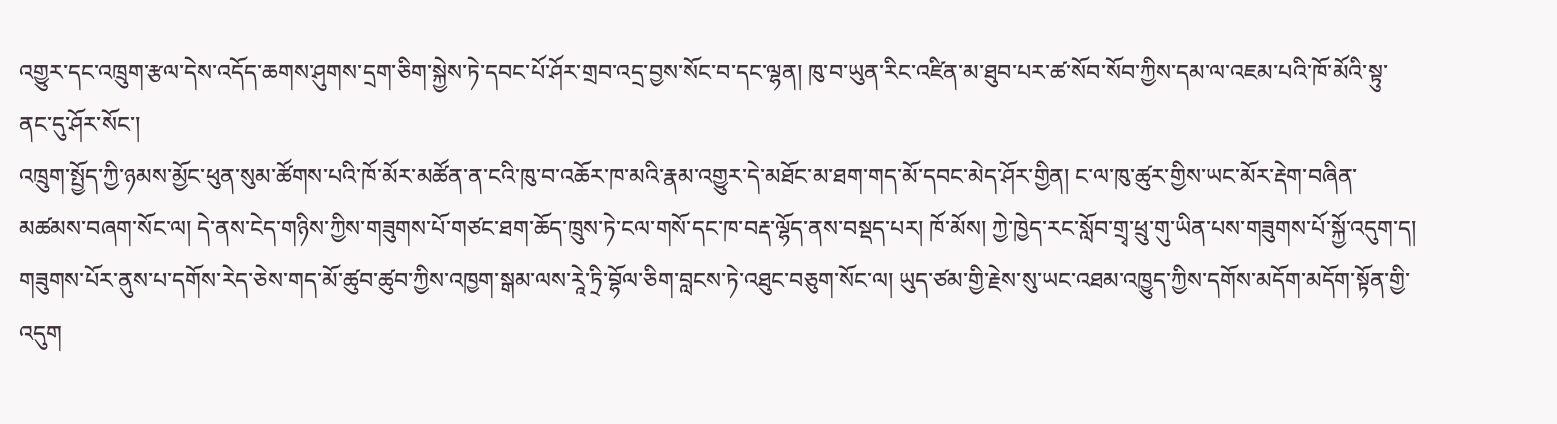འགྱུར་དང་འཁྲུག་རྩལ་དེས་འདོད་ཆགས་ཤུགས་དྲག་ཅིག་སྐྱེས་ཏེ་དབང་པོ་ཤོར་གྲབ་འདྲ་བྱས་སོང་བ་དང་ལྷན། ཁུ་བ་ཡུན་རིང་འཛིན་མ་ཐུབ་པར་ཚ་སོབ་སོབ་ཀྱིས་དམ་ལ་འཇམ་པའི་ཁོ་མོའི་སྟུ་ནང་དུ་ཤོར་སོང་།
འཁྲུག་སྤྱོད་ཀྱི་ཉམས་མྱོང་ཕུན་སུམ་ཚོགས་པའི་ཁོ་མོར་མཚོན་ན་ངའི་ཁུ་བ་འཆོར་ཁ་མའི་རྣམ་འགྱུར་དེ་མཐོང་མ་ཐག་གད་མོ་དབང་མེད་ཤོར་གྱིན། ང་ལ་ཁུ་ཚུར་གྱིས་ཡང་མོར་རྡེག་བཞིན་མཚམས་བཞག་སོང་ལ། དེ་ནས་ངེད་གཉིས་ཀྱིས་གཟུགས་པོ་གཙང་ཐག་ཆོད་ཁྲུས་ཏེ་ངལ་གསོ་དང་ཁ་བརྡ་ལྷོད་ནས་བསྡད་པར། ཁོ་མོས། ཀྱེ་ཁྱེད་རང་སློབ་གྲྭ་ཕྲུ་གུ་ཡིན་པས་གཟུགས་པོ་སྐྱོ་འདུག་ད། གཟུགས་པོར་ནུས་པ་དགོས་རེད་ཅེས་གད་མོ་ཚུབ་ཚུབ་ཀྱིས་འཁྱག་སྒམ་ལས་རཱེ་ཏྲི་བྷོལ་ཅིག་བླངས་ཏེ་འཐུང་བཅུག་སོང་ལ། ཡུད་ཙམ་གྱི་རྗེས་སུ་ཡང་འཐམ་འཁྱུད་ཀྱིས་དགོས་མདོག་མདོག་སྟོན་གྱི་འདུག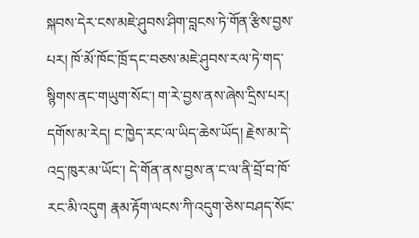སྐབས་དེར་ངས་མཇེ་ཤུབས་ཤིག་བླངས་ཏེ་གོན་རྩིས་བྱས་པར། ཁོ་མོ་ཁོང་ཁྲོ་དང་བཅས་མཇེ་ཤུབས་རལ་ཏེ་གད་སྙིགས་ནང་གཡུག་སོང་། ག་རེ་བྱས་ནས་ཞེས་དྲིས་པར། དགོས་མ་རེད། ང་ཁྱེད་རང་ལ་ཡིད་ཆེས་ཡོད། རྗེས་མ་དེ་འདྲ་ཁུར་མ་ཡོང་། དེ་གོན་ནས་བྱས་ན་ང་ལ་ནི་བྲོ་བ་ཁོ་རང་མི་འདུག རྣམ་རྟོག་ལངས་ཀི་འདུག་ཅེས་བཤད་སོང་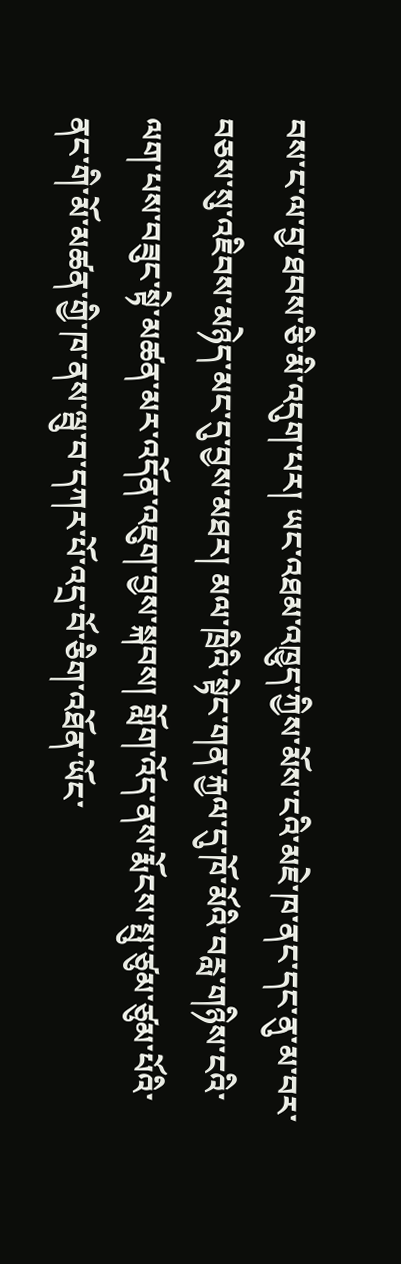བས་ང་ལ་བྱ་ཐབས་ཅི་མི་འདུག་པར། ཡང་འཐམ་འཁྱུད་ཀྱིས་མོས་ངའི་མཇེ་ཁ་ནང་དང་ནུ་མ་བར་བཅས་སུ་འཇིབས་མཉེད་མང་དུ་བྱས་མཐར། མལ་ཁྲིའི་སྟེང་གན་རྐྱལ་དུ་ཁོ་མོའི་བརླ་གཉིས་ངའི་ལག་པས་བཟུང་སྟེ་མཚན་མར་འདོན་འཇུག་བྱས་སྐབས། གློག་འོད་ནས་རྨོངས་སྤུ་ཙུམ་ཙུམ་པོའི་ནང་གི་མོ་མཚན་གྱི་ཁ་ནས་ལྦུ་བ་དཀར་པོ་འདྲ་བོ་ཅིག་འཐོན་ཡོང་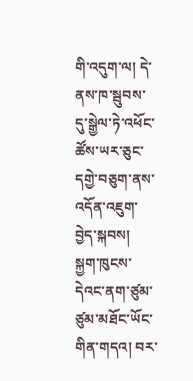གི་འདུག་ལ། དེ་ནས་ཁ་སྦུབས་དུ་སྒྱེལ་ཏེ་འཕོང་ཚོས་ཡར་ཅུང་དགྱེ་བཅུག་ནས་འདོན་འཇུག་བྱེད་སྐབས། སྐྱག་ཁུངས་དེའང་ནག་ཙུམ་ཙུམ་མཐོང་ཡོང་གིན་གདའ། བར་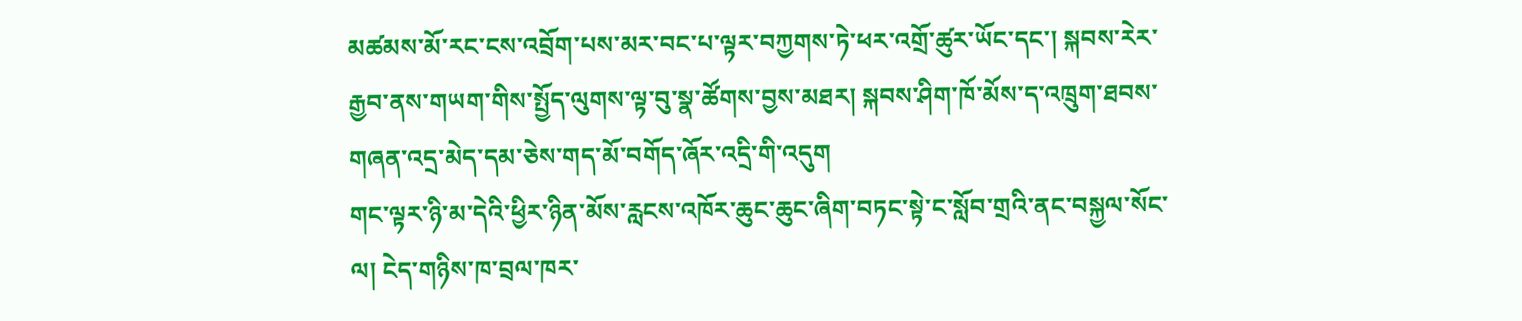མཚམས་མོ་རང་ངས་འབྲོག་པས་མར་བང་པ་ལྟར་བཀྱགས་ཏེ་ཕར་འགྲོ་ཚུར་ཡོང་དང་། སྐབས་རེར་རྒྱབ་ནས་གཡག་གིས་སྤྱོད་ལུགས་ལྟ་བུ་སྣ་ཚོགས་བྱས་མཐར། སྐབས་ཤིག་ཁོ་མོས་ད་འཁྲུག་ཐབས་གཞན་འདྲ་མེད་དམ་ཅེས་གད་མོ་བགོད་ཞོར་འདྲི་གི་འདུག
གང་ལྟར་ཉི་མ་དེའི་ཕྱིར་ཉིན་མོས་རླངས་འཁོར་ཆུང་ཆུང་ཞིག་བཏང་སྟེ་ང་སློབ་གྲའི་ནང་བསྐྱལ་སོང་ལ། ངེད་གཉིས་ཁ་བྲལ་ཁར་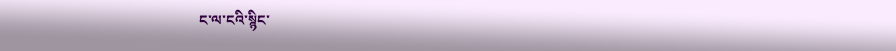ང་ལ་ངའི་སྙིང་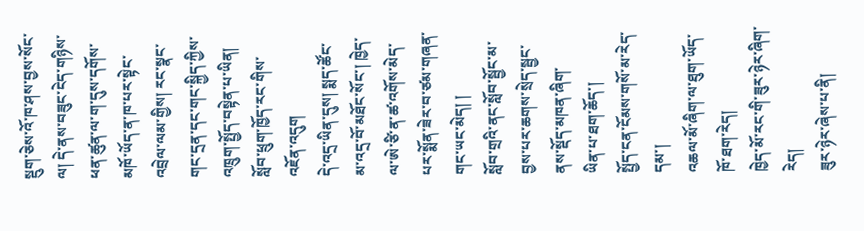སྡུག་ཅེས་འོ་ཁ་ཤས་བྱས་སོང་ལ། དེ་ནས་བཟུང་ངེད་གཉིས་ཕན་ཚུན་ལ་ག་དུས་དགོས་མཁོ་ཡོད་ན་ཁ་པར་སྟེང་འབྲེལ་ལམ་གྱིས། རང་སྣང་གང་དྲན་དང་གང་སྐྱིད་ཀྱིས་འཁྲུག་སྤྱོད་བསྟེན་པ་ཡིན།
སློབ་ཕྲུག་ཁྱོད་རང་གིས་འཇོན་འདུག
དེ་འདྲ་ཡིན་དུས། སྨད་ཚོང་མ་འདྲ་བོ་མཐོང་སོང་། ཁྱེད་ལ་ཨེ་ཙི་ན་ཚ་འགོས་མེད་པར་སྨོན་ཟེར་བ་ཙམ་གཞན་གང་ཡང་མེད། །
སློབ་གྲའི་ནང་སློབ་སྦྱོང་མ་བྱས་པར་ཆགས་སྲེད་སྦྱང་ནས་སྡོད་མཁན་ཞིག་
ཡིན་པ་ཐག་ཆོད་།
སྤྱོད་ངན་ངོམས་གསོ་མ་རེད་དམ་།
འཆལ་མོ་ཞིག་ལ་ཐུག་ཡོད་ཁོ་ཐག་རེད།
ཁྱེད་མོ་རང་གི་ཟུར་ཉེར་ཞིག་རེད།
ཟུར་ཉེར་ཞེས་པ་ནི།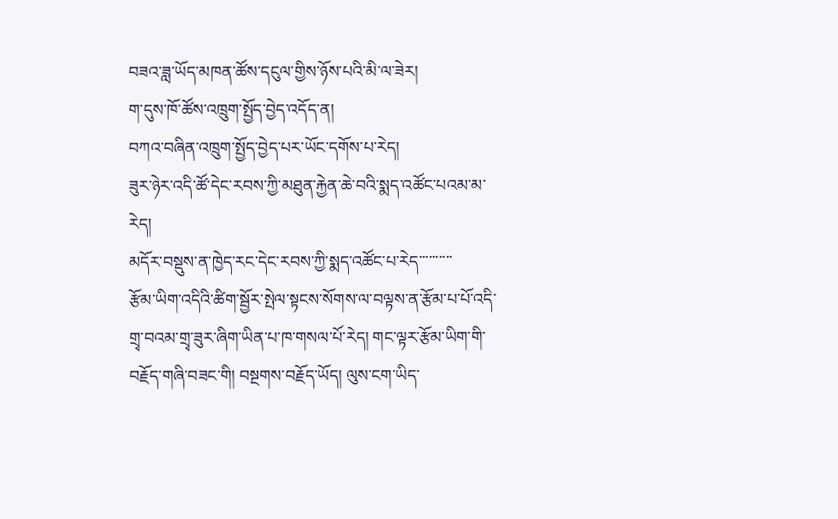བཟའ་ཟླ་ཡོད་མཁན་ཚོས་དངུལ་གྱིས་ཉོས་པའི་མི་ལ་ཟེར།
ག་དུས་ཁོ་ཚོས་འཁྲུག་སྤྱོད་བྱེད་འདོད་ན།
བཀའ་བཞིན་འཁྲུག་སྤྱོད་བྱེད་པར་ཡོང་དགོས་པ་རེད།
ཟུར་ཉེར་འདི་ཚོ་དེང་རབས་ཀྱི་མཐུན་རྐྱེན་ཆེ་བའི་སྨད་འཚོང་པའམ་མ་རེད།
མདོར་བསྡུས་ན་ཁྱེད་རང་དེང་རབས་ཀྱི་སྨད་འཚོང་པ་རེད་་་་་་་་་་
རྩོམ་ཡིག་འདིའི་ཚིག་སྦྱོར་སྤེལ་སྟངས་སོགས་ལ་བལྟས་ན་རྩོམ་པ་པོ་འདི་གྲྭ་བའམ་གྲྭ་ཟུར་ཞིག་ཡིན་པ་ཁ་གསལ་པོ་རེད། གང་ལྟར་རྩོམ་ཡིག་གི་བརྗོད་གཞི་བཟང་གི། བསྔགས་བརྗོད་ཡོད། ལུས་ངག་ཡིད་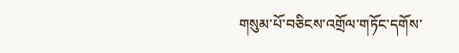གསུམ་པོ་བཅིངས་འགྲོལ་གཏོང་དགོས་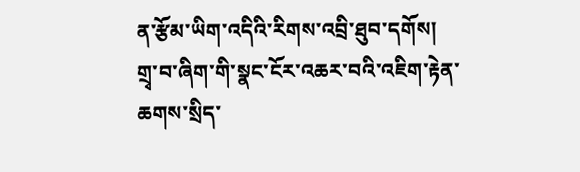ན་རྩོམ་ཡིག་འདིའི་རིགས་འབྲི་ཐུབ་དགོས།
གྲྭ་བ་ཞིག་གི་སྣང་ངོར་འཆར་བའི་འཇིག་རྟེན་ཆགས་སྲིད་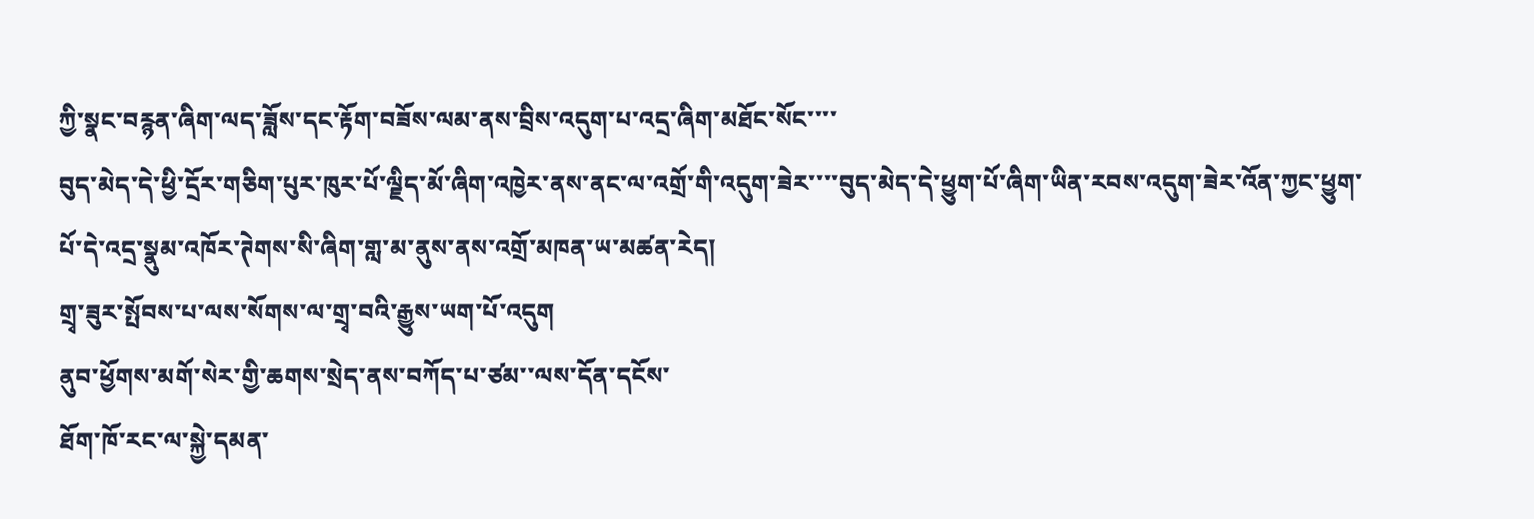ཀྱི་སྣང་བརྙན་ཞིག་ལད་ཟློས་དང་རྟོག་བཟོས་ལམ་ནས་བྲིས་འདུག་པ་འདྲ་ཞིག་མཐོང་སོང་་་་
བུད་མེད་དེ་ཕྱི་དྲོར་གཅིག་པུར་ཁུར་པོ་ལྗིད་མོ་ཞིག་འཁྱེར་ནས་ནང་ལ་འགྲོ་གི་འདུག་ཟེར་་་་བུད་མེད་དེ་ཕྱུག་པོ་ཞིག་ཡིན་རབས་འདུག་ཟེར་འོན་ཀྱང་ཕྱུག་པོ་དེ་འདྲ་སྣུམ་འཁོར་ཊེགས་སི་ཞིག་གླ་མ་ནུས་ནས་འགྲོ་མཁན་ཡ་མཚན་རེད།
གྲྭ་ཟུར་སྤོབས་པ་ལས་སོགས་ལ་གྲྭ་བའི་རྒྱུས་ཡག་པོ་འདུག
ནུབ་ཕྱོགས་མགོ་སེར་གྱི་ཆགས་སྲེད་ནས་བཀོད་པ་ཙམ་་ལས་དོན་དངོས་
ཐོག་ཁོ་རང་ལ་སྐྱེ་དམན་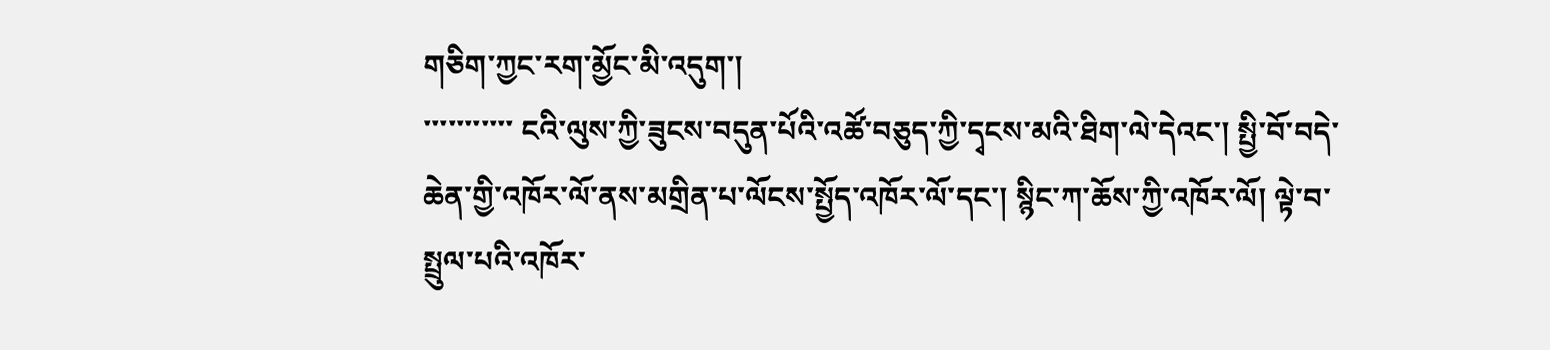གཅིག་ཀྱང་རག་མྱོང་མི་འདུག་།
་་་་་་་་་་་ ངའི་ལུས་ཀྱི་ཟུངས་བདུན་པོའི་འཚོ་བཅུད་ཀྱི་དྭངས་མའི་ཐིག་ལེ་དེའང་། སྤྱི་བོ་བདེ་ཆེན་གྱི་འཁོར་ལོ་ནས་མགྲིན་པ་ལོངས་སྤྱོད་འཁོར་ལོ་དང་། སྙིང་ཀ་ཆོས་ཀྱི་འཁོར་ལོ། ལྟེ་བ་སྤྲུལ་པའི་འཁོར་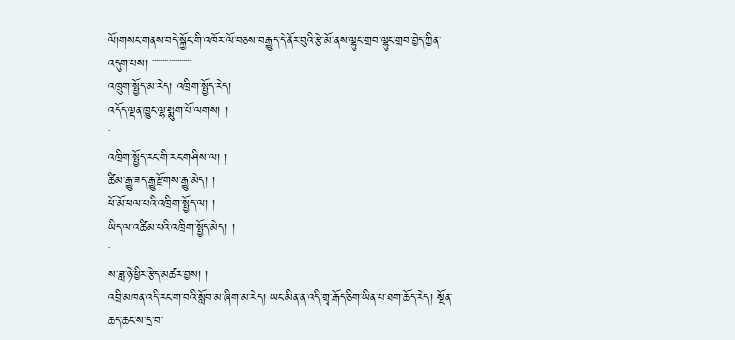ལོ།གསང་གནས་བདེ་སྐྱོང་གི་འཁོར་ལོ་བཅས་བརྒྱུད་དེ་ནོར་བུའི་རྩེ་མོ་ནས་ལྷུང་གྲབ་ལྷུང་གྲབ་བྱེད་ཀྱིན་འདུག་པས། ་་་་་་་་་་་་་་་་་་་
འཁྲུག་སྤྱོད་མ་རེད། འཁྲིག་སྤྱོད་རེད།
འདོད་ལྡན་ཁྱུང་ལྷ་སྨུག་པོ་ལགས། །
་
འཁྲིག་སྤྱོད་རང་གི་རང་གཤིས་ལ། །
ཚིམ་རྒྱུ་ཟད་རྒྱུ་རྫོགས་རྒྱུ་མེད། །
ཕོ་མོ་ཕལ་པའི་འཁྲིག་སྤྱོད་ལ། །
ཡིད་ལ་འཚིམ་པའི་འཁྲིག་སྤྱོད་མེད། །
་
ས་ཟླ་ཉེ་ཕྱིར་རྩེད་མཚར་བྱས། །
འབྲི་མཁན་འདི་རང་ག་བའི་སློབ་མ་ཞིག་མ་རེད། ཡང་མིན་ན་འདི་གྲྭ་རྒོད་ཅིག་ཡིན་པ་ཐག་ཆོད་རེད། སྔོན་ཆད་ཆང་ས་དྲ་བ་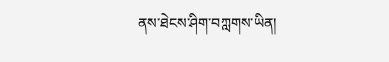ནས་ཐེངས་ཤིག་བཀླགས་ཡིན།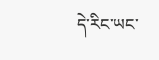དེ་རིང་ཡང་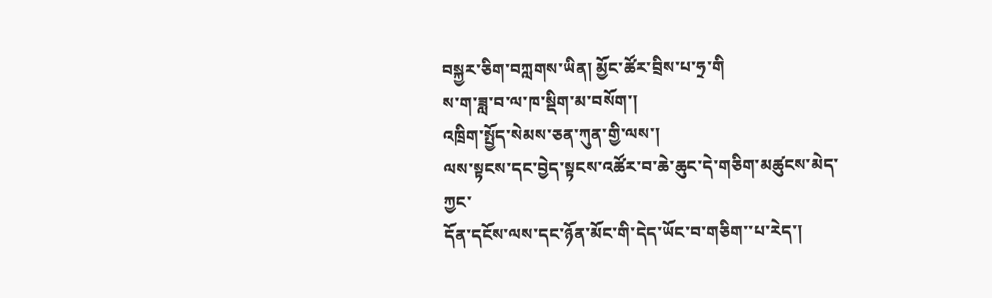བསྐྱར་ཅིག་བཀླགས་ཡིན། མྱོང་ཚོར་བྲིས་པ་ཧྲ་གི
ས་ག་ཟླ་བ་ལ་ཁ་སྡིག་མ་བསོག་།
འཁྲིག་སྤྱོད་སེམས་ཅན་ཀུན་གྱི་ལས་།
ལས་སྟངས་དང་བྱེད་སྟངས་འཚོར་བ་ཆེ་ཆུང་དེ་གཅིག་མཚུངས་མེད་ཀྱང་
དོན་དངོས་ལས་དང་ཉོན་མོང་གི་དེད་ཡོང་བ་གཅིག་་པ་རེད་།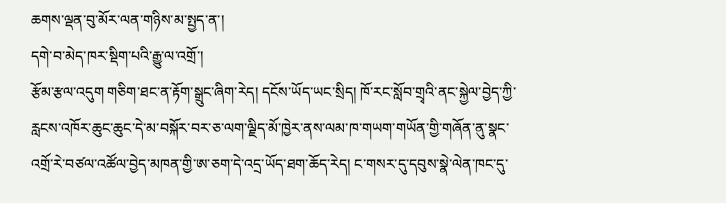ཆགས་ལྡན་བུ་མོར་ལན་གཉིས་མ་སྤྱད་ན་།
དགེ་བ་མེད་ཁར་སྡིག་པའི་རྒྱུ་ལ་འགྲོ་།
རྩོམ་རྩལ་འདུག གཅིག་ཐང་ན་རྟོག་སྒྲུང་ཞིག་རེད། དངོས་ཡོད་ཡང་སྲིད། ཁོ་རང་སློབ་གྲྭའི་ནང་སྐྱེལ་བྱེད་ཀྱི་རླངས་འཁོར་ཆུང་ཆུང་དེ་མ་བསྐོར་བར་ཅ་ལག་ལྗིད་མོ་ཁྱེར་ནས་ལམ་ཁ་གཡག་གཡོན་གྱི་གཞོན་ནུ་སྣང་འགྲོ་རེ་བཙལ་འཚོལ་བྱེད་མཁན་གྱི་ཨ་ཅག་དེ་འདྲ་ཡོད་ཐག་ཆོད་རེད། ང་གསར་དུ་དབུས་སྣེ་ལེན་ཁང་དུ་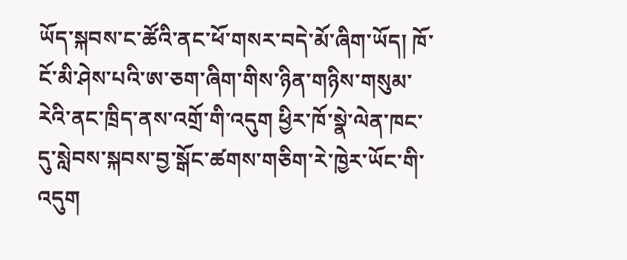ཡོད་སྐབས་ང་ཚོའི་ནང་ཕོ་གསར་བདེ་མོ་ཞིག་ཡོད། ཁོ་ངོ་མི་ཤེས་པའི་ཨ་ཅག་ཞིག་གིས་ཉིན་གཉིས་གསུམ་རེའི་ནང་ཁྲིད་ནས་འགྲོ་གི་འདུག ཕྱིར་ཁོ་སྣེ་ལེན་ཁང་དུ་སླེབས་སྐབས་བྱ་སྒོང་ཚགས་གཅིག་རེ་ཁྱེར་ཡོང་གི་འདུག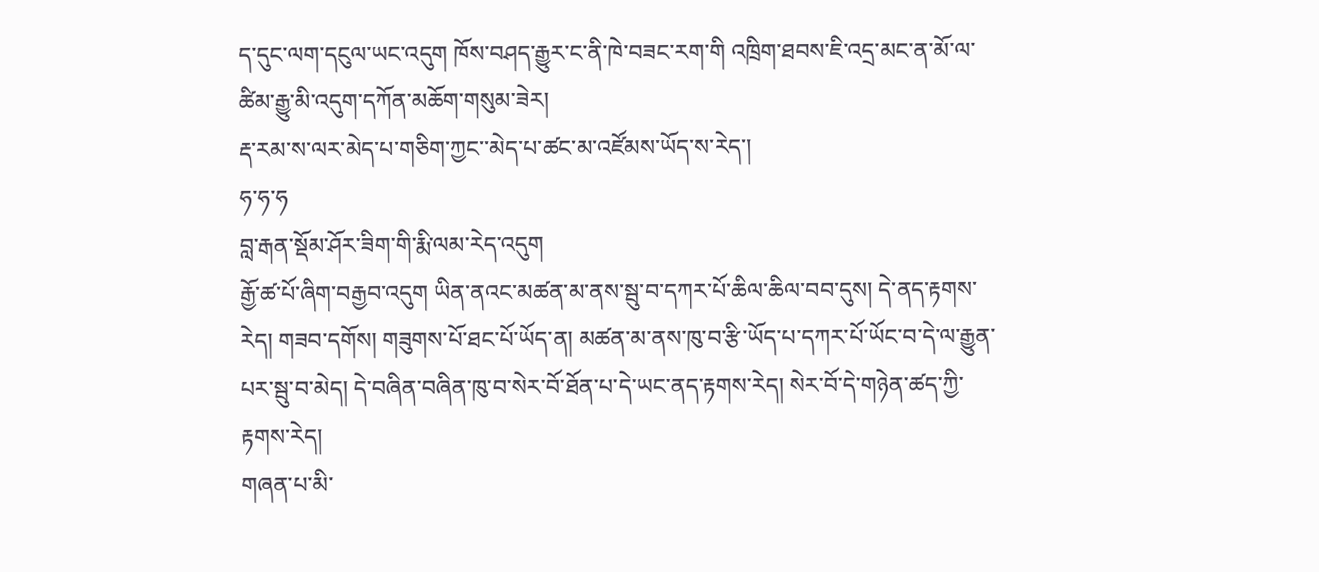ད་དུང་ལག་དངུལ་ཡང་འདུག ཁོས་བཤད་རྒྱུར་ང་ནི་ཁེ་བཟང་རག་གི འཁྲིག་ཐབས་ཇི་འདྲ་མང་ན་མོ་ལ་ཚིམ་རྒྱུ་མི་འདུག་དཀོན་མཆོག་གསུམ་ཟེར།
རྡ་རམ་ས་ལར་མེད་པ་གཅིག་ཀྱང་་མེད་པ་ཚང་མ་འཛོམས་ཡོད་ས་རེད་།
ཧ་ཧ་ཧ
བླ་རྒན་སྡོམ་ཤོར་ཟིག་གི་རྨི་ལམ་རེད་འདུག
རྒྱོ་ཚ་པོ་ཞིག་བརྒྱབ་འདུག ཡིན་ནའང་མཚན་མ་ནས་སྦུ་བ་དཀར་པོ་ཆིལ་ཆིལ་བབ་དུས། དེ་ནད་རྟགས་རེད། གཟབ་དགོས། གཟུགས་པོ་ཐང་པོ་ཡོད་ན། མཚན་མ་ནས་ཁུ་བ་རྩི་ཡོད་པ་དཀར་པོ་ཡོང་བ་དེ་ལ་རྒྱུན་པར་སྦུ་བ་མེད། དེ་བཞིན་བཞིན་ཁུ་བ་སེར་བོ་ཐོན་པ་དེ་ཡང་ནད་རྟགས་རེད། སེར་བོ་དེ་གཉེན་ཚད་ཀྱི་རྟགས་རེད།
གཞན་པ་མི་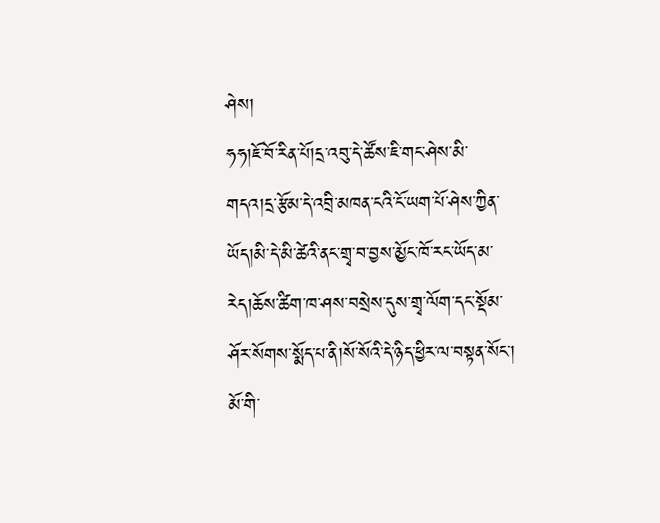ཤེས།
ཧཧ།ཇོ་བོ་རིན་པོ།དྲ་འབུ་དེ་ཚོས་ཇི་གང་ཤེས་མི་གདའ།དྲ་རྩོམ་དེ་འབྲི་མཁན་ངའི་ངོ་ཡག་པོ་ཤེས་ཀྱིན་ཡོད།མི་དེ་མི་ཚེའི་ནང་གྲྭ་བ་བྱས་མྱོང་ཁོ་རང་ཡོད་མ་རེད།ཆོས་ཚིག་ཁ་ཤས་བསྲེས་དུས་གྲྭ་ལོག་དང་སྡོམ་ཤོར་སོགས་སྨོད་པ་ནི།སོ་སོའི་དེ་ཉིད་ཕྱིར་ལ་བསྟན་སོང་།
མོ་གི་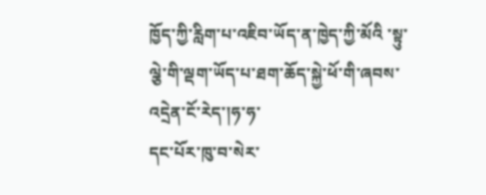ཁྱོད་ཀྱི་རླིག་པ་འཇིབ་ཡོད་ན་ཁྱེད་ཀྱི་མོའི ་སྟུ་ལྕེ་གི་ལྡག་ཡོད་པ་ཐག་ཆོད་སྐྱེ་ཕོ་གི་ཞབས་འདྲེན་ངོ་རེད་།ཧ་ཧ་
དང་པོར་ཁུ་བ་སེར་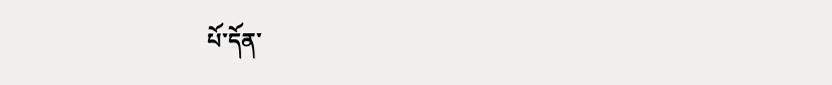པོ་དོན་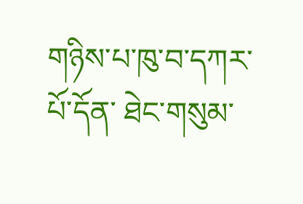གཉིས་པ་ཁུ་བ་དཀར་པོ་དོན་ ཐེང་གསུམ་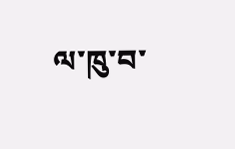ལ་ཁུ་བ་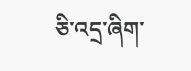ཅི་འདྲ་ཞིག་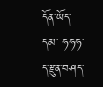དོན་ཡོད་དམ་ ཧཧཧ་ད་རྫུན་བཤད་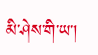མི་ཤེས་གི་ཡ་།